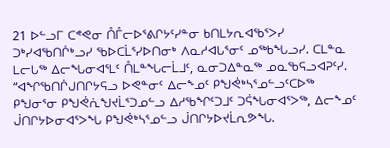21 ᐅᓪᓗᒥ ᑕᕝᕙᓂ ᑍᒤᓕᐅᕐᕕᒋᔭᑦᓯᓐᓂ ᑲᑎᒪᔭᕆᐊᖃᕐᐳᓯ ᑐᒃᓯᐊᖃᑎᒌᒃᓗᓯ ᖃᐅᑕᒫᕐᓯᐅᑎᓂᒃ ᐱᓇᓱᐊᒐᕐᓂᑦ ᓄᖅᑲᖓᓗᓯ. ᑕᒪᓐᓇ ᒪᓕᒐᖅ ᐃᓕᖓᓂᐊᕐᒪᑦ ᑍᒪᓐᖓᓕᒫᒧᑦ, ᓇᓂᑐᐃᓐᓇᖅ ᓄᓇᖃᕋᓗᐊᕈᑦᓯ.
“ᐊᖏᖃᑎᒌᒍᑎᒋᔭᕋᓗ ᐅᕙᓐᓂᑦ ᐃᓕᖕᓄᑦ ᑭᖑᕚᒃᓴᕐᓄᓪᓗᑦᑕᐅᖅ ᑭᖑᓂᕐᓂ ᑭᖑᕚᕇᖑᔪᒫᕐᑐᓄᓪᓗ ᐃᓱᖃᖏᑦᑐᒧᑦ ᑐᕌᖓᓂᐊᕐᐳᖅ, ᐃᓕᖕᓄᑦ ᒎᑎᒋᔭᐅᓂᐊᕐᐳᖓ ᑭᖑᕚᒃᓴᕐᓄᓪᓗ ᒎᑎᒋᔭᐅᔪᒫᕆᕗᖓ.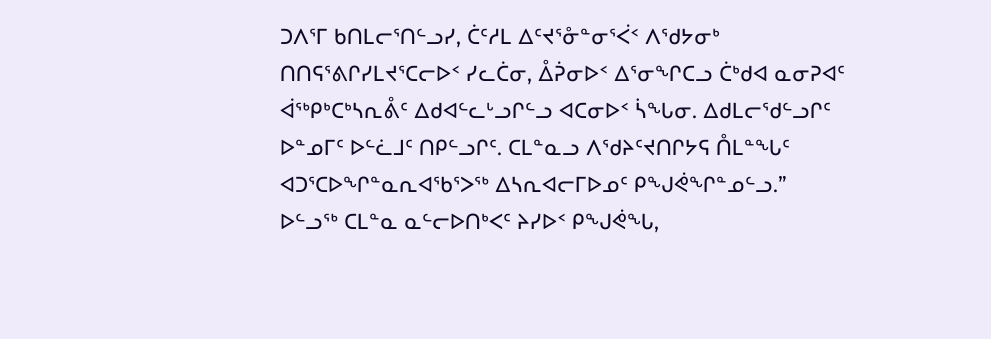ᑐᐱᕐᒥ ᑲᑎᒪᓕᕐᑎᓪᓗᓯ, ᑖᑦᓱᒪ ᐃᑦᔪᕐᓁᓐᓂᕐᐹᑉ ᐱᖁᔭᓂᒃ ᑎᑎᕋᕐᕕᒋᓯᒪᔪᕐᑕᓕᐅᑉ ᓯᓚᑖᓂ, ᐂᕉᓂᐅᑉ ᐃᕐᓂᖏᑕᓗ ᑖᒃᑯᐊ ᓇᓂᕈᐊᑦ ᐋᖅᑭᒃᑕᒃᓴᕆᕔᑦ ᐃᑯᐊᓪᓚᒡᓗᒋᓪᓗ ᐊᑕᓂᐅᑉ ᓵᖓᓂ. ᐃᑯᒪᓕᖁᓪᓗᒋᑦ ᐅᓐᓄᒥᑦ ᐅᓪᓛᒧᑦ ᑎᑭᓪᓗᒋᑦ. ᑕᒪᓐᓇᓗ ᐱᖁᔨᑦᔪᑎᒋᔭᕋ ᑍᒪᓐᖓᑦ ᐊᑐᕐᑕᐅᖏᓐᓇᕆᐊᖃᕐᐳᖅ ᐃᓴᕆᐊᓕᒥᐅᓄᑦ ᑭᖑᕚᖏᓐᓄᓪᓗ.”
ᐅᓪᓗᖅ ᑕᒪᓐᓇ ᓇᓪᓕᐅᑎᒃᐸᑦ ᔨᓯᐅᑉ ᑭᖑᕚᖓ,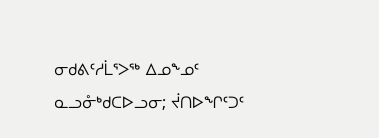ᓂᑯᕕᑦᓱᒫᕐᐳᖅ ᐃᓄᖕᓄᑦ ᓇᓗᓁᒃᑯᑕᐅᓗᓂ; ᔫᑎᐅᖏᑦᑐᑦ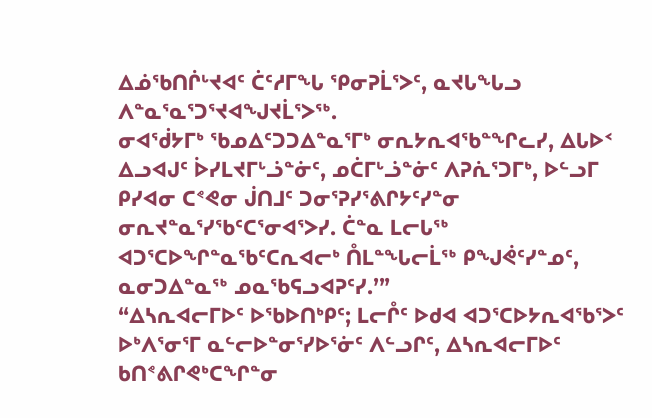ᐃᓅᖃᑎᒌᒡᔪᐊᑦ ᑖᑦᓱᒥᖓ ᕿᓂᕈᒫᕐᐳᑦ, ᓇᔪᒐᖓᓗ ᐱᓐᓇᕐᓇᕐᑐᕐᔪᐊᖑᔪᒫᕐᐳᖅ.
ᓂᐊᖂᔭᒥᒃ ᖃᓄᐃᑦᑐᑐᐃᓐᓇᕐᒥᒃ ᓂᕆᔭᕆᐊᖃᓐᖏᓚᓯ, ᐃᒐᐅᑉ ᐃᓗᐊᒍᑦ ᐆᓯᒪᔪᒥᒡᓘᓐᓃᑦ, ᓄᑖᒥᒡᓘᓐᓃᑦ ᐱᕈᕇᕐᑐᒥᒃ, ᐅᓪᓗᒥ ᑭᓯᐊᓂ ᑕᕝᕙᓂ ᒎᑎᒧᑦ ᑐᓂᕐᕈᓯᕐᕕᒋᔭᑦᓯᓐᓂ ᓂᕆᔪᓐᓇᕐᓯᖃᑦᑕᕐᓂᐊᕐᐳᓯ. ᑖᓐᓇ ᒪᓕᒐᖅ ᐊᑐᕐᑕᐅᖏᓐᓇᖃᑦᑕᕆᐊᓕᒃ ᑍᒪᓐᖓᓕᒫᖅ ᑭᖑᕚᑦᓯᓐᓄᑦ, ᓇᓂᑐᐃᓐᓇᖅ ᓄᓇᖃᕋᓗᐊᕈᑦᓯ.’”
“ᐃᓴᕆᐊᓕᒥᐅᑦ ᐅᖃᐅᑎᒃᑭᑦ; ᒪᓕᒊᑦ ᐅᑯᐊ ᐊᑐᕐᑕᐅᔭᕆᐊᖃᕐᐳᑦ ᐅᒃᐱᕐᓂᕐᒥ ᓇᓪᓕᐅᓐᓂᕐᓯᐅᕐᓃᑦ ᐱᓪᓗᒋᑦ, ᐃᓴᕆᐊᓕᒥᐅᑦ ᑲᑎᕝᕕᒋᕙᒃᑕᖏᓐᓂ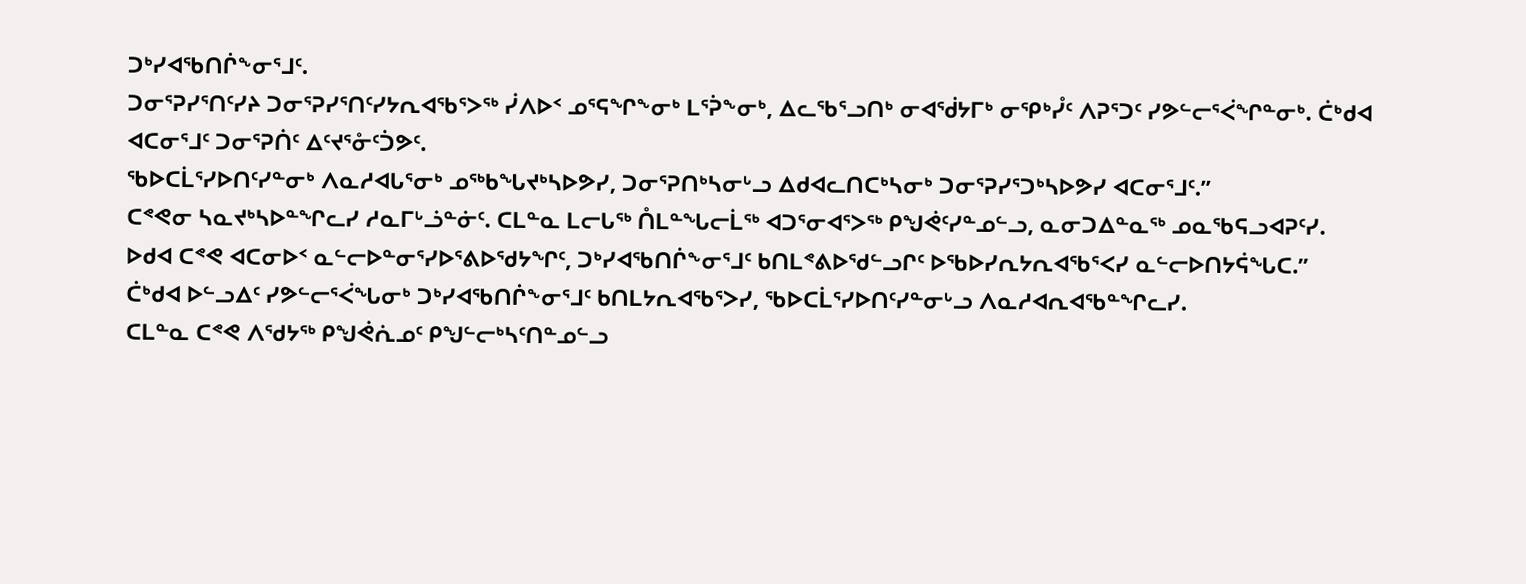ᑐᒃᓯᐊᖃᑎᒌᖕᓂᕐᒧᑦ.
ᑐᓂᕐᕈᓯᕐᑎᑦᓯᔨ ᑐᓂᕐᕈᓯᕐᑎᑦᓯᔭᕆᐊᖃᕐᐳᖅ ᓰᐱᐅᑉ ᓄᕐᕋᖏᖕᓂᒃ ᒪᕐᕉᖕᓂᒃ, ᐃᓚᖃᕐᓗᑎᒃ ᓂᐊᖂᔭᒥᒃ ᓂᕿᒃᓮᑦ ᐱᕈᕐᑐᑦ ᓯᕗᓪᓕᕐᐹᖏᓐᓂᒃ. ᑖᒃᑯᐊ ᐊᑕᓂᕐᒧᑦ ᑐᓂᕐᕈᑏᑦ ᐃᑦᔪᕐᓁᑦᑑᕗᑦ.
ᖃᐅᑕᒫᕐᓯᐅᑎᑦᓯᓐᓂᒃ ᐱᓇᓱᐊᒐᕐᓂᒃ ᓄᖅᑲᖓᔪᒃᓴᐅᕗᓯ, ᑐᓂᕐᕈᑎᒃᓴᓂᒡᓗ ᐃᑯᐊᓚᑎᑕᒃᓴᓂᒃ ᑐᓂᕐᕈᓯᕐᑐᒃᓴᐅᕗᓯ ᐊᑕᓂᕐᒧᑦ.”
ᑕᕝᕙᓂ ᓴᓇᔪᒃᓴᐅᓐᖏᓚᓯ ᓱᓇᒥᒡᓘᓐᓃᑦ. ᑕᒪᓐᓇ ᒪᓕᒐᖅ ᑍᒪᓐᖓᓕᒫᖅ ᐊᑐᕐᓂᐊᕐᐳᖅ ᑭᖑᕚᑦᓯᓐᓄᓪᓗ, ᓇᓂᑐᐃᓐᓇᖅ ᓄᓇᖃᕋᓗᐊᕈᑦᓯ.
ᐅᑯᐊ ᑕᕝᕙ ᐊᑕᓂᐅᑉ ᓇᓪᓕᐅᓐᓂᕐᓯᐅᕐᕕᐅᖁᔭᖏᑦ, ᑐᒃᓯᐊᖃᑎᒌᖕᓂᕐᒧᑦ ᑲᑎᒪᕝᕕᐅᖁᓪᓗᒋᑦ ᐅᖃᐅᓯᕆᔭᕆᐊᖃᕐᐸᓯ ᓇᓪᓕᐅᑎᔭᕌᖓᑕ.”
ᑖᒃᑯᐊ ᐅᓪᓗᐃᑦ ᓯᕗᓪᓕᕐᐹᖓᓂᒃ ᑐᒃᓯᐊᖃᑎᒌᖕᓂᕐᒧᑦ ᑲᑎᒪᔭᕆᐊᖃᕐᐳᓯ, ᖃᐅᑕᒫᕐᓯᐅᑎᑦᓯᓐᓂᒡᓗ ᐱᓇᓱᐊᕆᐊᖃᓐᖏᓚᓯ.
ᑕᒪᓐᓇ ᑕᕝᕙ ᐱᖁᔭᖅ ᑭᖑᕚᕇᓄᑦ ᑭᖑᓪᓕᒃᓴᑦᑎᓐᓄᓪᓗ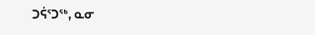ᑐᕌᕐᑐᖅ, ᓇᓂ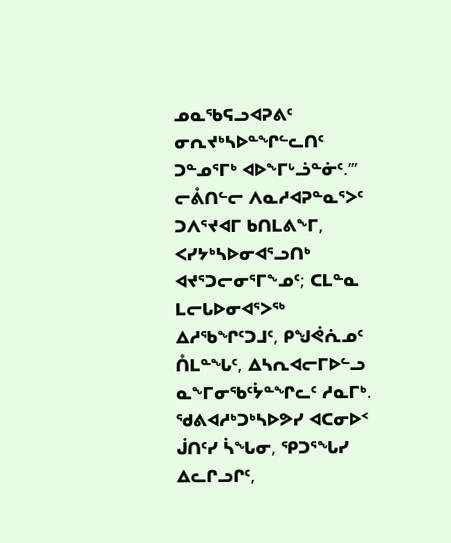ᓄᓇᖃᕋᓗᐊᕈᕕᑦ ᓂᕆᔪᒃᓴᐅᓐᖏᓪᓚᑎᑦ ᑐᓐᓄᕐᒥᒃ ᐊᐅᖕᒥᒡᓘᓐᓃᑦ.’”
ᓕᕔᑎᓪᓕ ᐱᓇᓱᐊᕈᓐᓇᕐᐳᑦ ᑐᐱᕐᔪᐊᒥ ᑲᑎᒪᕕᖕᒥ, ᐸᓯᔭᒃᓴᐅᓂᐊᕐᓗᑎᒃ ᐊᔪᕐᑐᓕᓂᕐᒥᖕᓄᑦ; ᑕᒪᓐᓇ ᒪᓕᒐᐅᓂᐊᕐᐳᖅ ᐃᓱᖃᖏᑦᑐᒧᑦ, ᑭᖑᕚᕇᓄᑦ ᑍᒪᓐᖓᑦ, ᐃᓴᕆᐊᓕᒥᐅᓪᓗ ᓇᖕᒥᓂᖃᑦᔮᓐᖏᓚᑦ ᓱᓇᒥᒃ.
ᖁᕕᐊᓱᒃᑐᒃᓴᐅᕗᓯ ᐊᑕᓂᐅᑉ ᒎᑎᑦᓯ ᓵᖓᓂ, ᕿᑐᕐᖓᓯ ᐃᓚᒋᓗᒋᑦ,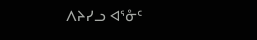ᐱᔨᓯᓗ ᐊᕐᓁᑦ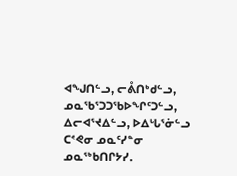ᐊᖑᑎᓪᓗ, ᓕᕔᑎᒃᑯᓪᓗ, ᓄᓇᖃᕐᑐᑐᖃᐅᖏᑦᑐᓪᓗ, ᐃᓕᐊᕐᔪᐃᓪᓗ, ᐅᐃᒡᒐᕐᓃᓪᓗ ᑕᕝᕙᓂ ᓄᓇᑦᓯᓐᓂ ᓄᓇᖅᑲᑎᒋᔭᓯ.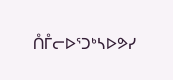ᑍᒤᓕᐅᕐᑐᒃᓴᐅᕗᓯ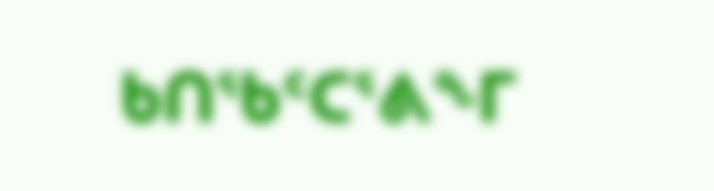ᑲᑎᖃᑦᑕᕐᕕᖕᒥ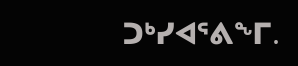ᑐᒃᓯᐊᕐᕕᖕᒥ.